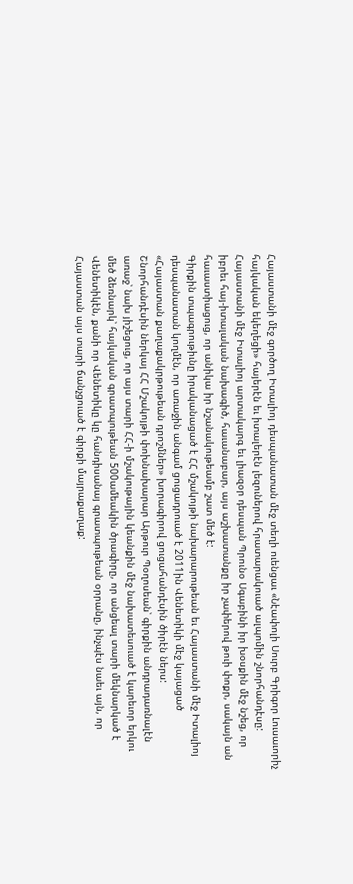Հայաստանի մէջ գործող Իտալիոյ դեսպանատան մէջ տեղի ուենցաւ «Նէափոլի Սուրբ Գրիգոր Լուսաւորիչ հայկական եկեղեցի» հայերէն եւ իտալերէն լեզուներով հրատարակուած ալպոմին շնորհանդէսը:
Հայաստանի մէջ Իտալիոյ արտակարգ եւ լիազօր դեսպան Պրունօ Սգաբինի իր խօսքին մէջ նշեց, որ իբրեւ հայ-իտալական նախագիծ, հաւանաբար, այս աշխատանքը իր չափերով թուի փոքր, սակայն ան հաւաստիացուց, որ անիկա իր նշանակութեամբ շատ մեծ է:
Գիրքին տպագրութիւնը իրականացած է ՀՀ մշակոյթի նախարարութեան եւ Հայաստանի մէջ Իտալիոյ դեսպանատան կողմէն, որ առաջին անգամ ցուցադրուած է 2011ին Վենետիկի մէջ կայացած «Հայաստան քաղաքակրթութեան դրոշմներ» խորագիրով ցուցահանդէսին ծիրէն ներս:
Շնորհանդէսին ներկայ ՀՀ Մշակոյթի փոխնախարար Արթուր Պօղոսեան՝ գիրքին անդրադառնալէն առաջ՝ նախ յիշեցուց, որ այս տարի ՀՀ-ի մշակութային կեանքին մէջ նախատեսուած է կարեւոր երկու մեծ ձեռնարկ՝ հայկական գրատպութեան 500ամեակին ծրագիրը, որ անցեալ տարի մեկնարկած է Վենետիկէն, քանի որ Վենետիկը կը հանդիսանայ գրատպութեան օրրանը, ինչպէս նաեւ այն, որ Հայաստան այս տարի ճանչցուած է գիրքի մայրաքաղաք: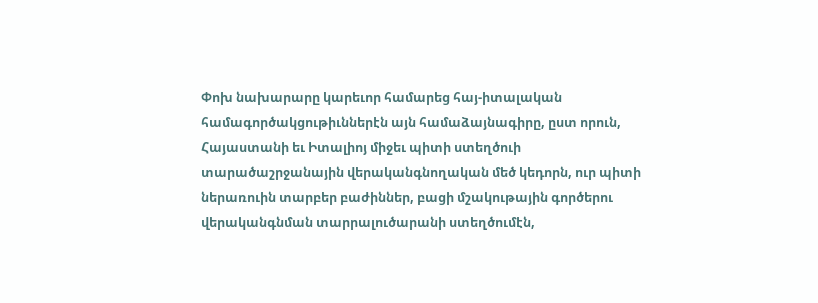Փոխ նախարարը կարեւոր համարեց հայ-իտալական համագործակցութիւններէն այն համաձայնագիրը, ըստ որուն, Հայաստանի եւ Իտալիոյ միջեւ պիտի ստեղծուի տարածաշրջանային վերականգնողական մեծ կեդորն, ուր պիտի ներառուին տարբեր բաժիններ, բացի մշակութային գործերու վերականգնման տարրալուծարանի ստեղծումէն,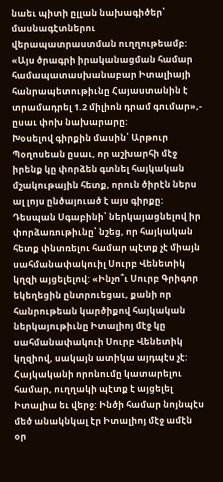նաեւ պիտի ըլլան նախագիծեր՝ մասնագէտներու վերապատրաստման ուղղութեամբ: «Այս ծրագրի իրականացման համար համապատասխանաբար Իտալիայի հանրապետութիւնը Հայաստանին է տրամադրել 1.2 միլիոն դրամ գումար»,- ըսաւ փոխ նախարարը:
Խօսելով գիրքին մասին՝ Արթուր Պօղոսեան ըսաւ, որ աշխարհի մէջ իրենք կը փորձեն գտնել հայկական մշակութային հետք, որուն ծիրէն ներս ալ լոյս ընծայուած է այս գիրքը:
Դեսպան Սգաբինի՝ ներկայացնելով իր փորձառութիւնը՝ նշեց, որ հայկական հետք փնտռելու համար պէտք չէ միայն սահմանափակուիլ Սուրբ Վենետիկ կղզի այցելելով: «Ինչո՞ւ Սուրբ Գրիգոր եկեղեցին ընտրուեցաւ, քանի որ հանրութեան կարծիքով հայկական ներկայութիւնը Իտալիոյ մէջ կը սահմանափակուի Սուրբ Վենետիկ կղզիով, սակայն ատիկա այդպէս չէ: Հայկականի որոնումը կատարելու համար, ուղղակի պէտք է այցելել Իտալիա եւ վերջ: Ինծի համար նոյնպէս մեծ անակնկալ էր Իտալիոյ մէջ ամէն օր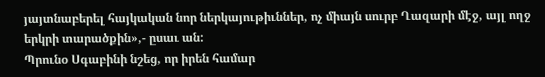յայտնաբերել հայկական նոր ներկայութիւններ, ոչ միայն սուրբ Ղազարի մէջ, այլ ողջ երկրի տարածքին»,- ըսաւ ան:
Պրունօ Սգաբինի նշեց, որ իրեն համար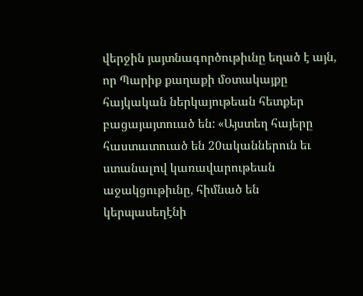վերջին յայտնագործութիւնը եղած է այն, որ Պարիք քաղաքի մօտակայքը հայկական ներկայութեան հետքեր բացայայտուած են: «Այստեղ հայերը հաստատուած են 20ականներուն եւ ստանալով կառավարութեան աջակցութիւնը, հիմնած են կերպասեղէնի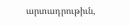արտադրութիւն,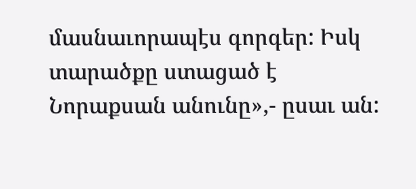մասնաւորապէս գորգեր: Իսկ տարածքը ստացած է Նորաքսան անունը»,- ըսաւ ան: